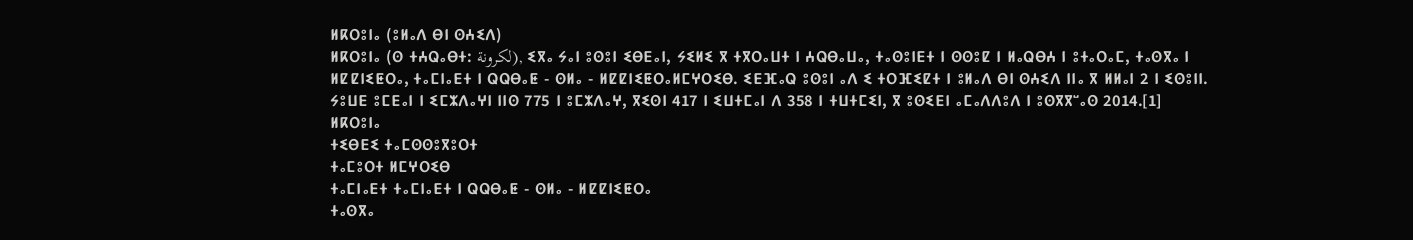ⵍⴽⵔⵓⵏⴰ (ⵓⵍⴰⴷ ⴱⵏ ⵙⵄⵉⴷ)
ⵍⴽⵔⵓⵏⴰ (ⵙ ⵜⵄⵕⴰⴱⵜ: لكرونة), ⵉⴳⴰ ⵢⴰⵏ ⵓⵙⵓⵏ ⵉⴱⴹⴰⵏ, ⵢⵉⵍⵉ ⴳ ⵜⴳⵔⴰⵡⵜ ⵏ ⵄⵕⴱⴰⵡⴰ, ⵜⴰⵙⵓⵏⴹⵜ ⵏ ⵙⵙⵓⵇ ⵏ ⵍⴰⵕⴱⵄ ⵏ ⵓⵜⴰⵔⴰⵎ, ⵜⴰⵙⴳⴰ ⵏ ⵍⵇⵇⵏⵉⵟⵔⴰ, ⵜⴰⵎⵏⴰⴹⵜ ⵏ ⵕⵕⴱⴰⵟ - ⵙⵍⴰ - ⵍⵇⵇⵏⵉⵟⵔⴰⵍⵎⵖⵔⵉⴱ. ⵉⴹⴼⴰⵕ ⵓⵙⵓⵏ ⴰⴷ ⵉ ⵜⵔⴼⵉⵇⵜ ⵏ ⵓⵍⴰⴷ ⴱⵏ ⵙⵄⵉⴷ ⵏⵏⴰ ⴳ ⵍⵍⴰⵏ 2 ⵏ ⵉⵙⵓⵏⵏ. ⵢⵓⵡⴹ ⵓⵎⴹⴰⵏ ⵏ ⵉⵎⵣⴷⴰⵖⵏ ⵏⵏⵙ 775 ⵏ ⵓⵎⵣⴷⴰⵖ, ⴳⵉⵙⵏ 417 ⵏ ⵉⵡⵜⵎⴰⵏ ⴷ 358 ⵏ ⵜⵡⵜⵎⵉⵏ, ⴳ ⵓⵙⵉⴹⵏ ⴰⵎⴰⴷⴷⵓⴷ ⵏ ⵓⵙⴳⴳⵯⴰⵙ 2014.[1]
ⵍⴽⵔⵓⵏⴰ
ⵜⵉⴱⴹⵉ ⵜⴰⵎⵙⵙⵓⴳⵓⵔⵜ
ⵜⴰⵎⵓⵔⵜ ⵍⵎⵖⵔⵉⴱ
ⵜⴰⵎⵏⴰⴹⵜ ⵜⴰⵎⵏⴰⴹⵜ ⵏ ⵕⵕⴱⴰⵟ - ⵙⵍⴰ - ⵍⵇⵇⵏⵉⵟⵔⴰ
ⵜⴰⵙⴳⴰ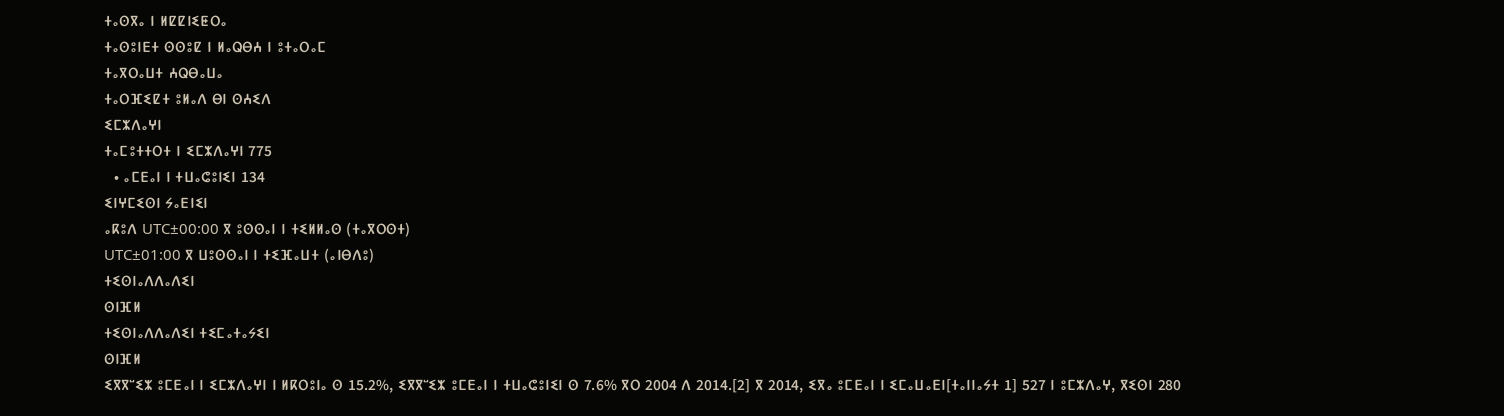ⵜⴰⵙⴳⴰ ⵏ ⵍⵇⵇⵏⵉⵟⵔⴰ
ⵜⴰⵙⵓⵏⴹⵜ ⵙⵙⵓⵇ ⵏ ⵍⴰⵕⴱⵄ ⵏ ⵓⵜⴰⵔⴰⵎ
ⵜⴰⴳⵔⴰⵡⵜ ⵄⵕⴱⴰⵡⴰ
ⵜⴰⵔⴼⵉⵇⵜ ⵓⵍⴰⴷ ⴱⵏ ⵙⵄⵉⴷ
ⵉⵎⵣⴷⴰⵖⵏ
ⵜⴰⵎⵓⵜⵜⵔⵜ ⵏ ⵉⵎⵣⴷⴰⵖⵏ 775
  • ⴰⵎⴹⴰⵏ ⵏ ⵜⵡⴰⵛⵓⵏⵉⵏ 134
ⵉⵏⵖⵎⵉⵙⵏ ⵢⴰⴹⵏⵉⵏ
ⴰⴽⵓⴷ UTC±00:00 ⴳ ⵓⵙⵙⴰⵏ ⵏ ⵜⵉⵍⵍⴰⵙ (ⵜⴰⴳⵔⵙⵜ)
UTC±01:00 ⴳ ⵡⵓⵙⵙⴰⵏ ⵏ ⵜⵉⴼⴰⵡⵜ (ⴰⵏⴱⴷⵓ)
ⵜⵉⵙⵏⴰⴷⴷⴰⴷⵉⵏ
ⵙⵏⴼⵍ
ⵜⵉⵙⵏⴰⴷⴷⴰⴷⵉⵏ ⵜⵉⵎⴰⵜⴰⵢⵉⵏ
ⵙⵏⴼⵍ
ⵉⴳⴳⵯⵉⵣ ⵓⵎⴹⴰⵏ ⵏ ⵉⵎⵣⴷⴰⵖⵏ ⵏ ⵍⴽⵔⵓⵏⴰ ⵙ 15.2%, ⵉⴳⴳⵯⵉⵣ ⵓⵎⴹⴰⵏ ⵏ ⵜⵡⴰⵛⵓⵏⵉⵏ ⵙ 7.6% ⴳⵔ 2004 ⴷ 2014.[2] ⴳ 2014, ⵉⴳⴰ ⵓⵎⴹⴰⵏ ⵏ ⵉⵎⴰⵡⴰⴹⵏ[ⵜⴰⵏⵏⴰⵢⵜ 1] 527 ⵏ ⵓⵎⵣⴷⴰⵖ, ⴳⵉⵙⵏ 280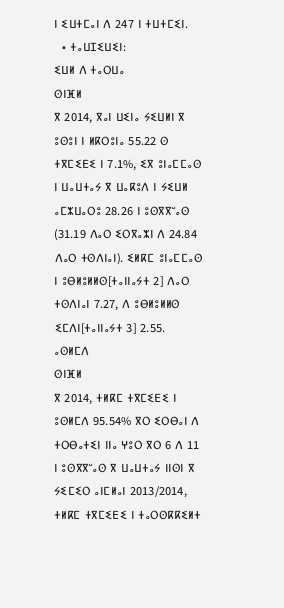ⵏ ⵉⵡⵜⵎⴰⵏ ⴷ 247 ⵏ ⵜⵡⵜⵎⵉⵏ.
  • ⵜⴰⵡⵊⵉⵡⵉⵏ:
ⵉⵡⵍ ⴷ ⵜⴰⵔⵡⴰ
ⵙⵏⴼⵍ
ⴳ 2014, ⴳⴰⵏ ⵡⵉⵏⴰ ⵢⵉⵡⵍⵏ ⴳ ⵓⵙⵓⵏ ⵏ ⵍⴽⵔⵓⵏⴰ 55.22 ⵙ ⵜⴳⵎⵉⴹⵉ ⵏ 7.1%, ⵉⴳ ⵓⵏⴰⵎⵎⴰⵙ ⵏ ⵡⴰⵡⵜⴰⵢ ⴳ ⵡⴰⴽⵓⴷ ⵏ ⵢⵉⵡⵍ ⴰⵎⵣⵡⴰⵔⵓ 28.26 ⵏ ⵓⵙⴳⴳⵯⴰⵙ (31.19 ⴷⴰⵔ ⵉⵔⴳⴰⵣⵏ ⴷ 24.84 ⴷⴰⵔ ⵜⵙⴷⵏⴰⵏ). ⵉⵍⴽⵎ ⵓⵏⴰⵎⵎⴰⵙ ⵏ ⵓⴱⵍⵓⵍⵍⵙ[ⵜⴰⵏⵏⴰⵢⵜ 2] ⴷⴰⵔ ⵜⵙⴷⵏⴰⵏ 7.27, ⴷ ⵓⴱⵍⵓⵍⵍⵙ ⵉⵎⴷⵏ[ⵜⴰⵏⵏⴰⵢⵜ 3] 2.55.
ⴰⵙⵍⵎⴷ
ⵙⵏⴼⵍ
ⴳ 2014, ⵜⵍⴽⵎ ⵜⴳⵎⵉⴹⵉ ⵏ ⵓⵙⵍⵎⴷ 95.54% ⴳⵔ ⵉⵔⴱⴰⵏ ⴷ ⵜⵔⴱⴰⵜⵉⵏ ⵏⵏⴰ ⵖⵓⵔ ⴳⵔ 6 ⴷ 11 ⵏ ⵓⵙⴳⴳⵯⴰⵙ ⴳ ⵡⴰⵡⵜⴰⵢ ⵏⵏⵙⵏ ⴳ ⵢⵉⵎⵉⵔ ⴰⵏⵎⵍⴰⵏ 2013/2014, ⵜⵍⴽⵎ ⵜⴳⵎⵉⴹⵉ ⵏ ⵜⴰⵔⵙⴽⴽⵉⵍⵜ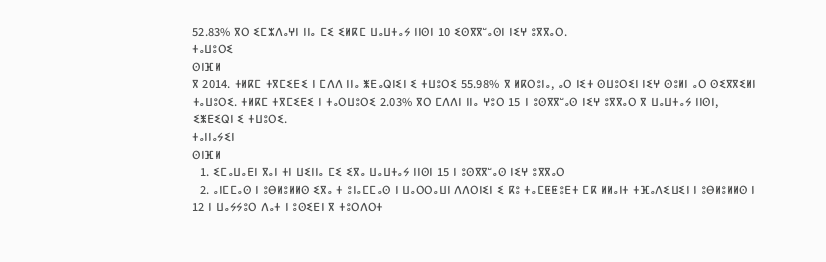52.83% ⴳⵔ ⵉⵎⵣⴷⴰⵖⵏ ⵏⵏⴰ ⵎⵉ ⵉⵍⴽⵎ ⵡⴰⵡⵜⴰⵢ ⵏⵏⵙⵏ 10 ⵉⵙⴳⴳⵯⴰⵙⵏ ⵏⵉⵖ ⵓⴳⴳⴰⵔ.
ⵜⴰⵡⵓⵔⵉ
ⵙⵏⴼⵍ
ⴳ 2014. ⵜⵍⴽⵎ ⵜⴳⵎⵉⴹⵉ ⵏ ⵎⴷⴷ ⵏⵏⴰ ⵥⴹⴰⵕⵏⵉⵏ ⵉ ⵜⵡⵓⵔⵉ 55.98% ⴳ ⵍⴽⵔⵓⵏⴰ, ⴰⵔ ⵏⵉⵜ ⵙⵡⵓⵔⵉⵏ ⵏⵉⵖ ⵙⵓⵍⵏ ⴰⵔ ⵙⵉⴳⴳⵉⵍⵏ ⵜⴰⵡⵓⵔⵉ. ⵜⵍⴽⵎ ⵜⴳⵎⵉⴹⵉ ⵏ ⵜⴰⵔⵡⵓⵔⵉ 2.03% ⴳⵔ ⵎⴷⴷⵏ ⵏⵏⴰ ⵖⵓⵔ 15 ⵏ ⵓⵙⴳⴳⵯⴰⵙ ⵏⵉⵖ ⵓⴳⴳⴰⵔ ⴳ ⵡⴰⵡⵜⴰⵢ ⵏⵏⵙⵏ, ⵉⵥⴹⵉⵕⵏ ⵉ ⵜⵡⵓⵔⵉ.
ⵜⴰⵏⵏⴰⵢⵉⵏ
ⵙⵏⴼⵍ
  1. ⵉⵎⴰⵡⴰⴹⵏ ⴳⴰⵏ ⵜⵏ ⵡⵉⵏⵏⴰ ⵎⵉ ⵉⴳⴰ ⵡⴰⵡⵜⴰⵢ ⵏⵏⵙⵏ 15 ⵏ ⵓⵙⴳⴳⵯⴰⵙ ⵏⵉⵖ ⵓⴳⴳⴰⵔ
  2. ⴰⵏⵎⵎⴰⵙ ⵏ ⵓⴱⵍⵓⵍⵍⵙ ⵉⴳⴰ ⵜ ⵓⵏⴰⵎⵎⴰⵙ ⵏ ⵡⴰⵔⵔⴰⵡⵏ ⴷⴷⵔⵏⵉⵏ ⵉ ⴽⵓ ⵜⴰⵎⵟⵟⵓⴹⵜ ⵎⴽ ⵍⵍⴰⵏⵜ ⵜⴼⴰⴷⵉⵡⵉⵏ ⵏ ⵓⴱⵍⵓⵍⵍⵙ ⵏ 12 ⵏ ⵡⴰⵢⵢⵓⵔ ⴷⴰⵜ ⵏ ⵓⵙⵉⴹⵏ ⴳ ⵜⵓⵔⴷⵔⵜ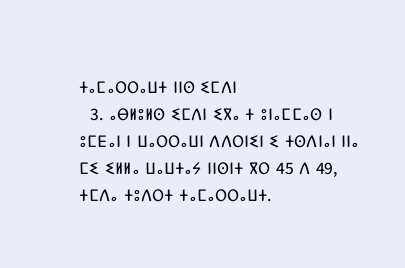ⵜⴰⵎⴰⵔⵔⴰⵡⵜ ⵏⵏⵙ ⵉⵎⴷⵏ
  3. ⴰⴱⵍⵓⵍⵙ ⵉⵎⴷⵏ ⵉⴳⴰ ⵜ ⵓⵏⴰⵎⵎⴰⵙ ⵏ ⵓⵎⴹⴰⵏ ⵏ ⵡⴰⵔⵔⴰⵡⵏ ⴷⴷⵔⵏⵉⵏ ⵉ ⵜⵙⴷⵏⴰⵏ ⵏⵏⴰ ⵎⵉ ⵉⵍⵍⴰ ⵡⴰⵡⵜⴰⵢ ⵏⵏⵙⵏⵜ ⴳⵔ 45 ⴷ 49, ⵜⵎⴷⴰ ⵜⵓⴷⵔⵜ ⵜⴰⵎⴰⵔⵔⴰⵡⵜ.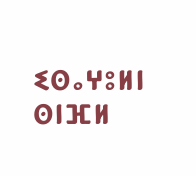ⵉⵙⴰⵖⵓⵍⵏ
ⵙⵏⴼⵍ